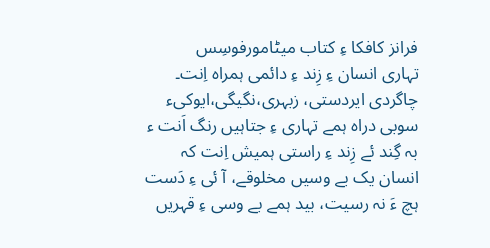فرانز کافکا ءِ کتاب میٹامورفوسِس
تہاری انسان ءِ زِند ءِ دائمی ہمراہ اِنت۔ چاگردی ایردستی، زبہری،نگیگی،ایوکیء سوبی دراہ ہمے تہاری ءِ جتاہیں رنگ اَنت ء بہ گِند ئے زِند ءِ راستی ہمیش اِنت کہ انسان یک بے وسیں مخلوقے، آ ئی ءِ دَست ہچ ءَ نہ رسیت، بید ہمے بے وسی ءِ قہریں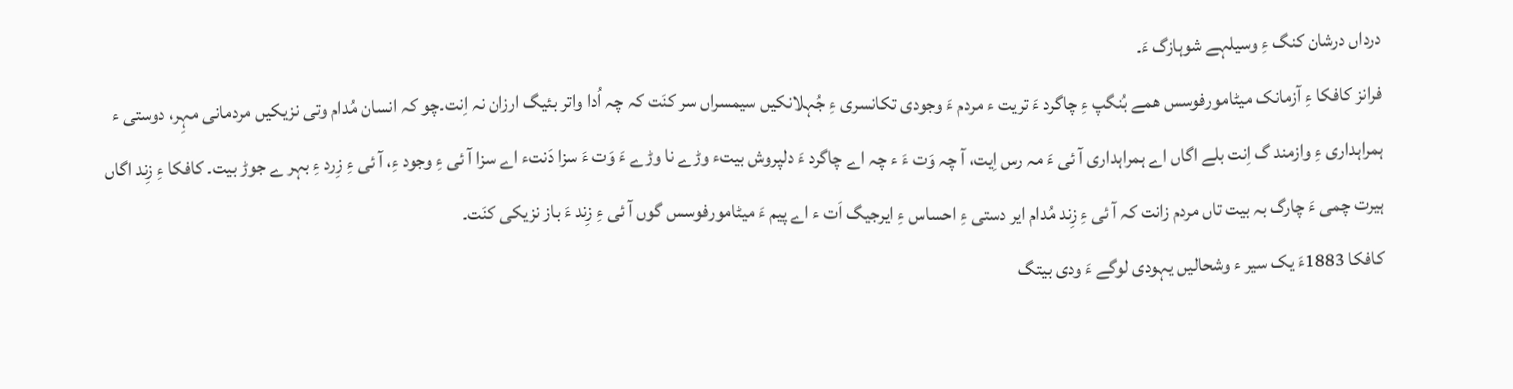درداں درشان کنگ ءِ وسیلہے شوہازگ ءَ۔
فرانز کافکا ءِ آزمانک میٹامورفوسس ھمے بُنگپ ءِ چاگرد ءَ تریت ء مردم ءَ وجودی تکانسری ءِ جُہلانکیں سیمسراں سر کنَت کہ چہ اُدا واتر بئیگ ارزان نہ اِنت۔چو کہ انسان مُدام وتی نزیکیں مردمانی مہِر، دوستی ء ہمراہداری ءِ وازمند گ اِنت بلے اگاں اے ہمراہداری آ ئی ءَ مہ رس اِیت، آ چہ وَت ءَ ء چہ اے چاگرد ءَ دلپروش بیتء وڑے نا وڑے ءَ وَت ءَ سزا دَنتء اے سزا آ ئی ءِ وجود ءِ، آ ئی ءِ زِرد ءِ بہر ے جوڑ بیت۔ کافکا ءِ زِند اگاں ہیرت چمی ءَ چارگ بہ بیت تاں مردم زانت کہ آ ئی ءِ زِند مُدام ایر دستی ءِ احساس ءِ ایرجیگ اَت ء اے پیم ءَ میٹامورفوسس گوں آ ئی ءِ زِند ءَ باز نزیکی کنَت۔
کافکا 1883ءَ یک سیر ء وشحالیں یہودی لوگے ءَ ودی بیتگ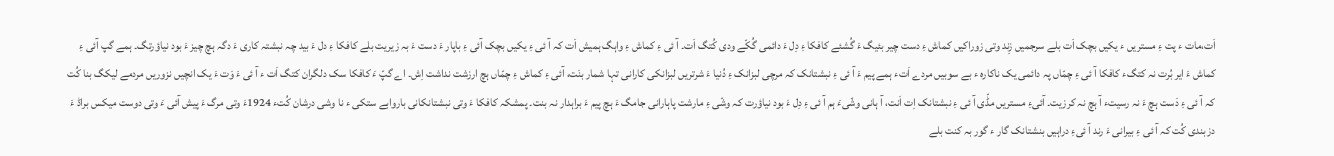اَت،مات ء پت ءِ مستریں ء یکیں بچک اَت بلے سرجمیں زِند وتی زوراکیں کماش ءِ دست چیر بئیگ ءَ گُشئے کافکا ءِ دِل ءَ دائمی گُکّے ودی کُتگ اَت۔ آ ئی ءِ کماش ءِ واہگ ہمیش اَت کہ آ ئی ءِ یکیں بچک آئی ءِ باپار ءَ دست ءَ بہ زیریت بلے کافکا ءِ دل ءَ بید چہ نبشتہ کاری ءَ دگہ ہچ چیز ءَ بود نیاؤرتگ۔ ہمے گپ آئی ءِ کماش ءَ ایر بُرت نہ کتگء کافکا آ ئی ءِ چمّاں پہ دائمی یک ناکارہ ء بے سوبیں مردے اَتء ہمے پیم ءَ آ ئی ءِ نبشتانک کہ مرچی لبزانک ءِ دُنیا ءَ شرتریں لبزانکی کارانی تہا شمار بنَت، آئی ءِ کماش ءِ چمّاں ہچ ارزشت نداشت اِش۔ اے گپّ ءَ کافکا سک دلگران کتگ اَت ء آ ئی ءَ وَت ءَ یک انچیں نزوریں مردمے لیکگ بنا کُت کہ آ ئی ءِ دَست ہچ ءَ نہ رسیتء آ ہچ نہ کرزیت۔ آئیءِ مستریں مڈّی آ ئی ءِ نبشتانک اِت اَنت، آ ہانی وشّیءَ ہم آ ئی ءِ دِل ءَ بود نیاؤرت کہ وشّی ءِ مارشت پاہارانی جامگ ءَ ہچ پیم ءَ براہدار نہ بنت۔ پمشکہ کافکا ءَ وتی نبشتانکانی باروابے ستکی ء نا وشی درشان کُتء 1924ءَ وتی مرگ ءَ پیش آئی ءَ وتی دوست میکس براڈ ءَ دزبندی کُت کہ آ ئی ءِ بیرانی ءَ رند آ ئیءِ دراہیں بنشتانک گار ء گور بہ کنت بلے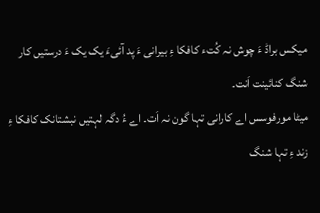میکس براڈ ءَ چوش نہ کُتء کافکا ءِ بیرانی ءَ پد آئیءَ یک یک ءَ درستیں کار شنگ کنائینت اَنت۔
میٹا مورفوسس اے کارانی تہا گون نہ اَت۔ اے ءُ دگہ لہتیں نبشتانک کافکا ءِ زند ءِ تہا شنگ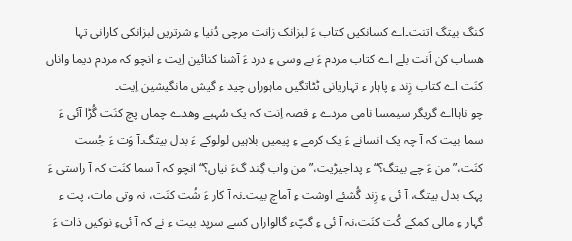کنگ بیتگ اتنت۔اے کسانکیں کتاب ءَ لبزانک زانت مرچی دُنیا ءِ شرتریں لبزانکی کارانی تہا ھساب کن اَنت بلے اے کتاب مردم ءَ بے وسی ءِ درد ءَ آشنا کنائین اِیت ء انچو کہ مردم دیما واناں کنَت اے کتاب زِند ءِ پاہار ء تہاریانی ٹٹاتگیں ماہوراں چید ء گیش مانگیشین اِیت۔
چو ناہااے گریگر سیمسا نامی مردے ءِ قصہ اِنت کہ یک سُہبے وھدے چماں پچ کنَت گُڑا آئی ءَ سما بیت کہ آ چہ یک انسانے ءَ یک کرمے ءِ پیمیں بلاہیں لولوکے ءَ بدل بیتگ۔آ وَت ءَ جُست کنَت،”من ءَ چے بیتگ؟“ ء پداجیڑیت،”من واب گِند گءَ نیاں؟“ انچو کہ آ سما کنَت کہ آ راستی ءَ پہک بدل بیتگ، آ ئی ءِ زِند گُشئے اوشت ءِ آماچ بیت۔نہ آ کار ءَ شُت کنَت، نہ وتی مات، پت ء گہار ءِ مالی کمکے کُت کنَت،نہ آ ئی ءِ گپّء گالواراں کسے سرپد بیت ء نے کہ آ ئیءِ نوکیں ذات ءَ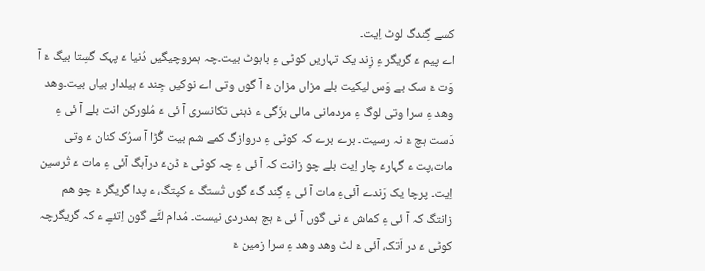کسے گِندگ لوٹ اِیت۔
اے پیم ءَ گریگر ءِ زِند یک تہاریں کوٹی ءِ باہوٹ بیت۔چہ ہمروچیگیں دُنیا ءَ پہک گسِتا بیگ ءَ آ وَت ءَ سک بے وَس لیکیت بلے مزاں مزان ءَ آ گوں وتی اے نوکیں جِند ءَ ہیلدار بیاں بیت۔وھد وھد ءِ سرا وتی لوگ ءِ مردمانی مالی بزّگی ء ذہنی تکانسری آ ئی ءَ مُلورکن انت بلے آ ئی ءِ دَست ہچ ءَ نہ رسیت۔ برے برے کہ کوٹی ءِ دروازگ کمے شم بیت گُڑا آ سرُک کنان ءَ وتی مات،پت ء گہارءَ چار اِیت بلے چو زانت کہ آ ئی ءِ چہ کوٹی ءَ ڈنءَ درآہگ آئی ءِ مات ءَ تُرسین اِیت۔ پرچا یک رَندے آئیءِ مات آ ئی ءِ گِند گءَ گوں تُستگ ء کپتگ، ء پدا گریگر ءَ چو ھم زانتگ کہ آ ئی ءِ کماش ءَ نی گوں آ ئی ءَ ہچ ہمدردی نیست۔ مُدام لٹَّے گون اِتئےِ ء کہ گریگرچہ کوٹی ءَ در اَتک، آئی ءَ لٹ وھد وھد ءِ سرا زمین ءَ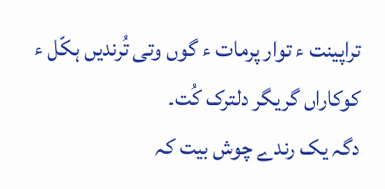تراپینت ء توار پرمات ء گوں وتی تُرندیں ہکّل ء کوکاراں گریگر دلترک کُت۔
دگہ یک رندے چوش بیت کہ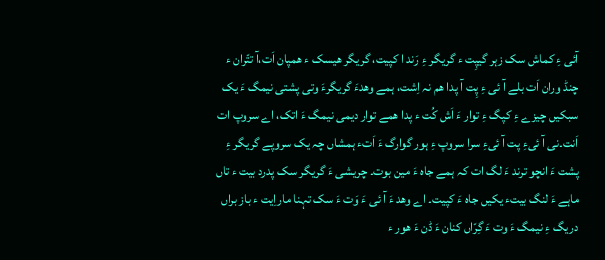آئی ءِ کماش سک زہر گیپِت ء گریگر ءِ رَند ا کپیت، گریگر ھیسک ء ھمپان اَت،آ تتّران ء چنڈ وران اَت بلے آ ئی ءِ پِت آ پدا ھم نہ اِشت، ہمے وھدءَ گریگرءَ وتی پشتی نیمگ ءَ یک سبکیں چیزے ءِ کپگ ءِ توار ءَ اَش کُت ء پدا ھمے توار دیمی نیمگ ءَ اتک، اے سروپ ات اَنت۔نی آ ئیءِ پت آ ئیءِ سرا سروپ ءِ ہور گوارگ ءَ اَتء ہمشاں چہ یک سروپے گریگر ءِ پشت ءَ انچو ترند ءَ لگ ات کہ ہمے جاہ ءَ مین بوت۔ چریشی ءَ گریگر سک پدرد بیت ء تاں ماہے ءَ لنگ بیتء یکیں جاہ ءَ کپیت۔ اے وھد ءَ آ ئی ءَ وَت ءَ سک تہنا ماراِیت ء باز براں دریگ ءِ نیمگ ءَ وت ءَ گِرّاں کنان ءَ ڈن ءَ ھور ء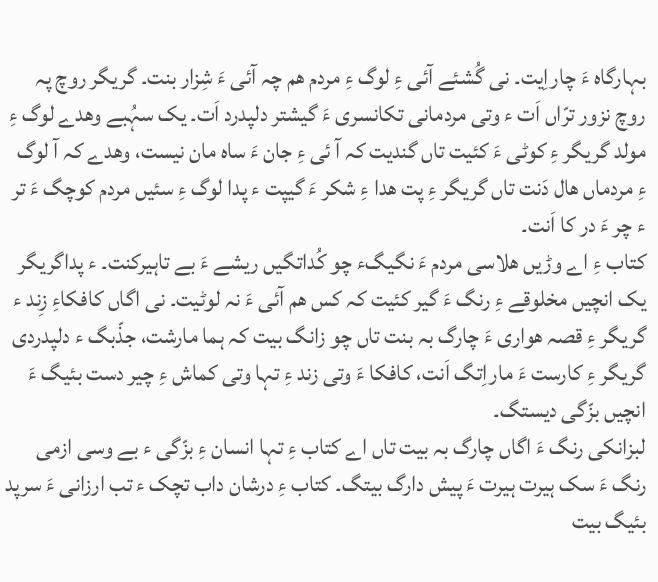بہارگاہ ءَ چاراِیت۔ نی گُشئے آئی ءِ لوگ ءِ مردم ھم چہ آئی ءَ شِزار بنت۔ گریگر روچ پہ روچ نزور ترّاں اَت ء وتی مردمانی تکانسری ءَ گیشتر دلپدرد اَت۔ یک سہُبے وھدے لوگ ءِ مولد گریگر ءِ کوٹی ءَ کئیت تاں گندیت کہ آ ئی ءِ جان ءَ ساہ مان نیست، وھدے کہ آ لوگ ءِ مردماں ھال دَنت تاں گریگر ءِ پت ھدا ءِ شکر ءَ گیپت ء پدا لوگ ءِ سئیں مردم کوچگ ءَ تر ء چر ءَ در کا اَنت۔
کتاب ءِ اے وڑیں ھلاسی مردم ءَ نگیگء چو کُداتگیں ریشے ءَ بے تاہیرکنت۔ ء پداگریگر یک انچیں مخلوقے ءِ رنگ ءَ گیر کئیت کہ کس ھم آئی ءَ نہ لوٹیت۔ نی اگاں کافکاءِ زِند ء گریگر ءِ قصہ ھواری ءَ چارگ بہ بنت تاں چو زانگ بیت کہ ہما مارشت، جذّبگ ء دلپدردی گریگر ءِ کارست ءَ ماراِتگ اَنت، کافکا ءَ وتی زند ءِ تہا وتی کماش ءِ چیر دست بئیگ ءَ انچیں بزّگی دیستگ۔
لبزانکی رنگ ءَ اگاں چارگ بہ بیت تاں اے کتاب ءِ تہا انسان ءِ بزّگی ء بے وسی ازمی رنگ ءَ سک ہیرت ہیرت ءَ پیش دارگ بیتگ۔ کتاب ءِ درشان داب تچک ء تب ارزانی ءَ سرپد بئیگ بیت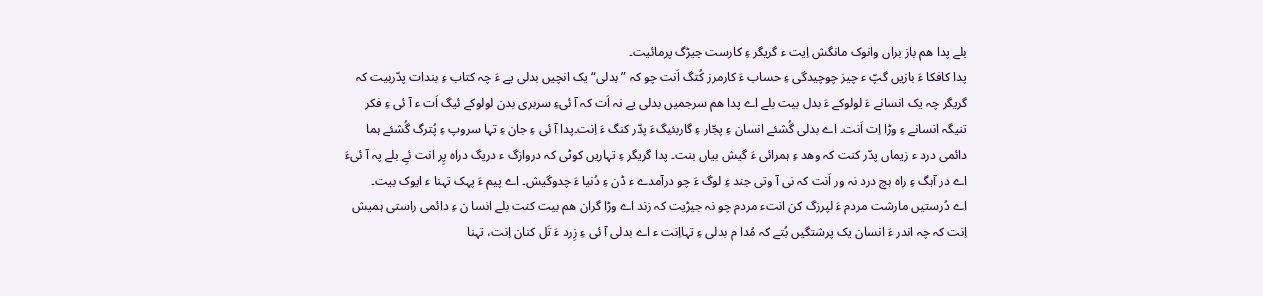بلے پدا ھم باز براں وانوک مانگش اِیت ء گریگر ءِ کارست جیڑگ پرمائیت۔
پدا کافکا ءَ بازیں گپّ ء چیز چوچیدگی ءِ حساب ءَ کارمرز کُتگ اَنت چو کہ ”بدلی“یک انچیں بدلی یے ءَ چہ کتاب ءِ بندات پدّربیت کہ گریگر چہ یک انسانے ءَ لولوکے ءَ بدل بیت بلے اے پدا ھم سرجمیں بدلی یے نہ اَت کہ آ ئیءِ سربری بدن لولوکے ئیگ اَت ء آ ئی ءِ فکر تنیگہ انسانے ءِ وڑا اِت اَنت۔ اے بدلی گُشئے انسان ءِ پجّار ءِ گاربئیگءَ پدّر کنگ ءَ اِنت۔پدا آ ئی ءِ جان ءِ تہا سروپ ءِ پُترگ گُشئے ہما دائمی درد ء زیماں پدّر کنت کہ وھد ءِ ہمرائی ءَ گیش بیاں بنت۔ پدا گریگر ءِ تہاریں کوٹی کہ دروازگ ء دریگ دراہ پِر انت ئےِ بلے پہ آ ئیءَ اے در آہگ ءِ راہ ہچ درد نہ ور اَنت کہ نی آ وتی جند ءِ لوگ ءَ چو درآمدے ء ڈن ءِ دُنیا ءَ چدوگیش۔ اے پیم ءَ پہک تہنا ء ایوک بیت۔
اے دُرستیں مارشت مردم ءَ لپرزگ کن انتء مردم چو نہ جیڑیت کہ زند اے وڑا گران ھم بیت کنت بلے انسا ن ءِ دائمی راستی ہمیش اِنت کہ چہ اندر ءَ انسان یک پرشتگیں بُتے کہ مُدا م بدلی ءِ تہااِنت ء اے بدلی آ ئی ءِ زِرد ءَ تَل کنان اِنت، تہنا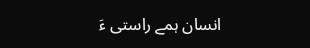انسان ہمے راستی ءَ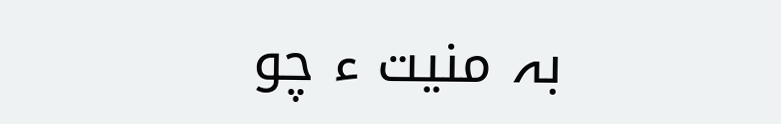بہ منیت ء چو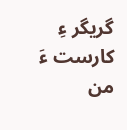گریگر ءِ کارست ءَ من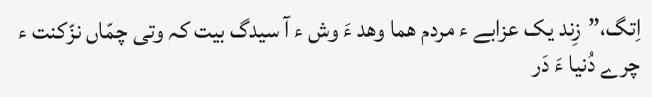اِتگ،”زِند یک عزابے ء مردم ھما وھد ءَ وش ء آ سیدگ بیت کہ وتی چمّاں نزّکنت ء چرے دُنیا ءَ دَر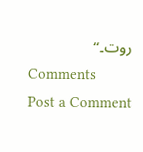روت۔“
Comments
Post a Comment